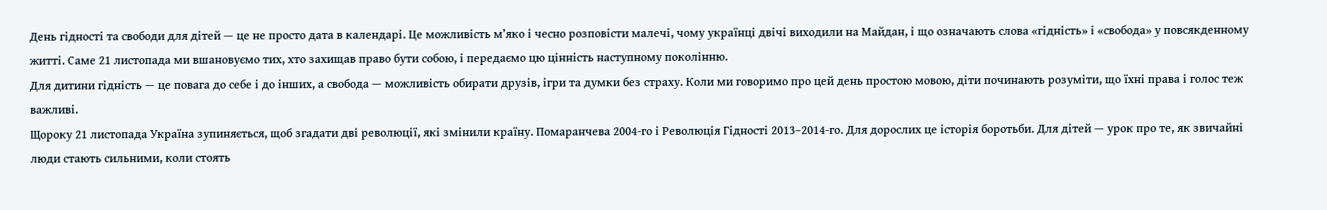День гідності та свободи для дітей — це не просто дата в календарі. Це можливість м’яко і чесно розповісти малечі, чому українці двічі виходили на Майдан, і що означають слова «гідність» і «свобода» у повсякденному житті. Саме 21 листопада ми вшановуємо тих, хто захищав право бути собою, і передаємо цю цінність наступному поколінню.
Для дитини гідність — це повага до себе і до інших, а свобода — можливість обирати друзів, ігри та думки без страху. Коли ми говоримо про цей день простою мовою, діти починають розуміти, що їхні права і голос теж важливі.
Щороку 21 листопада Україна зупиняється, щоб згадати дві революції, які змінили країну. Помаранчева 2004-го і Революція Гідності 2013–2014-го. Для дорослих це історія боротьби. Для дітей — урок про те, як звичайні люди стають сильними, коли стоять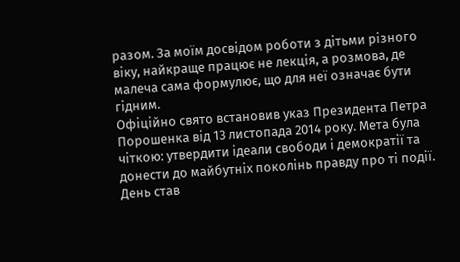разом. За моїм досвідом роботи з дітьми різного віку, найкраще працює не лекція, а розмова, де малеча сама формулює, що для неї означає бути гідним.
Офіційно свято встановив указ Президента Петра Порошенка від 13 листопада 2014 року. Мета була чіткою: утвердити ідеали свободи і демократії та донести до майбутніх поколінь правду про ті події. День став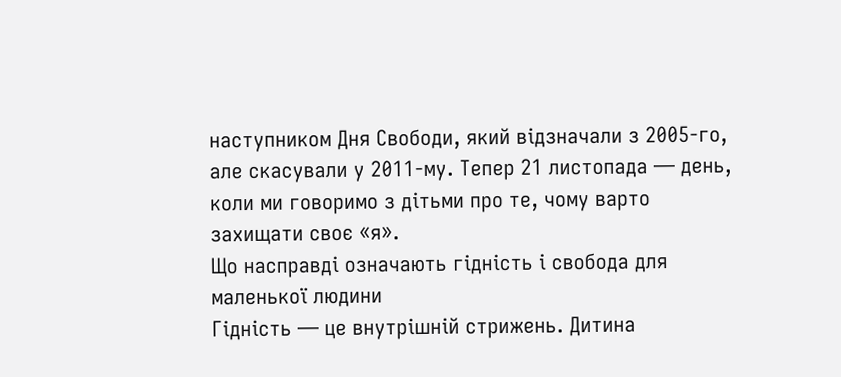наступником Дня Свободи, який відзначали з 2005-го, але скасували у 2011-му. Тепер 21 листопада — день, коли ми говоримо з дітьми про те, чому варто захищати своє «я».
Що насправді означають гідність і свобода для маленької людини
Гідність — це внутрішній стрижень. Дитина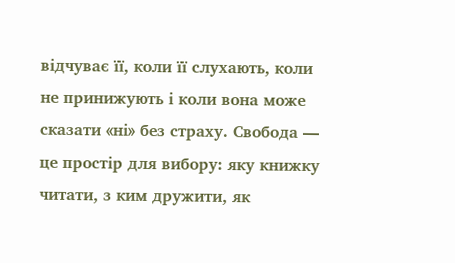відчуває її, коли її слухають, коли не принижують і коли вона може сказати «ні» без страху. Свобода — це простір для вибору: яку книжку читати, з ким дружити, як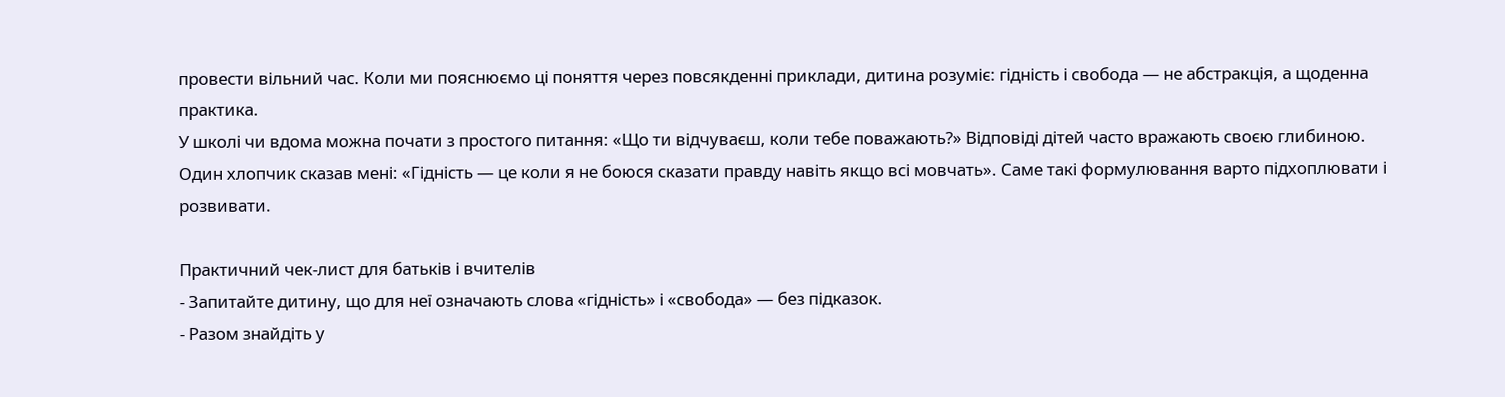провести вільний час. Коли ми пояснюємо ці поняття через повсякденні приклади, дитина розуміє: гідність і свобода — не абстракція, а щоденна практика.
У школі чи вдома можна почати з простого питання: «Що ти відчуваєш, коли тебе поважають?» Відповіді дітей часто вражають своєю глибиною. Один хлопчик сказав мені: «Гідність — це коли я не боюся сказати правду навіть якщо всі мовчать». Саме такі формулювання варто підхоплювати і розвивати.

Практичний чек-лист для батьків і вчителів
- Запитайте дитину, що для неї означають слова «гідність» і «свобода» — без підказок.
- Разом знайдіть у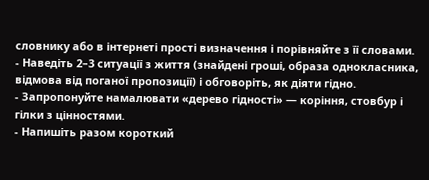словнику або в інтернеті прості визначення і порівняйте з її словами.
- Наведіть 2–3 ситуації з життя (знайдені гроші, образа однокласника, відмова від поганої пропозиції) і обговоріть, як діяти гідно.
- Запропонуйте намалювати «дерево гідності» — коріння, стовбур і гілки з цінностями.
- Напишіть разом короткий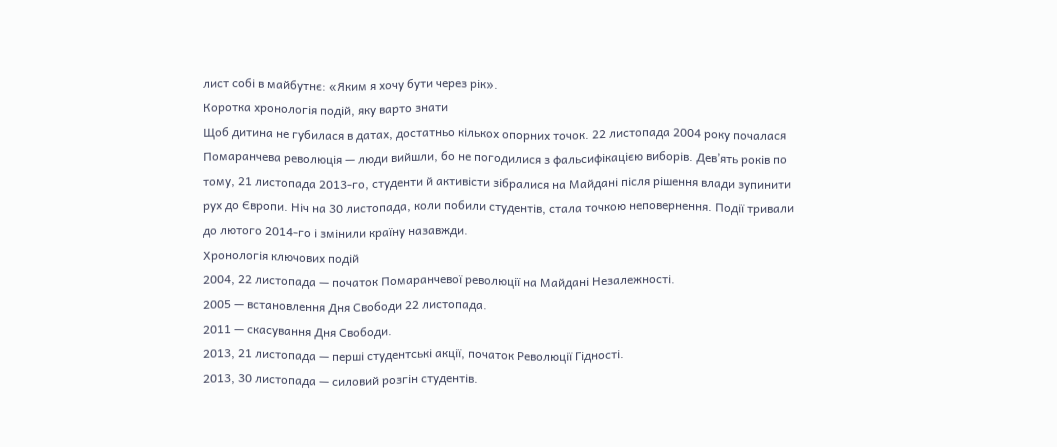лист собі в майбутнє: «Яким я хочу бути через рік».
Коротка хронологія подій, яку варто знати
Щоб дитина не губилася в датах, достатньо кількох опорних точок. 22 листопада 2004 року почалася Помаранчева революція — люди вийшли, бо не погодилися з фальсифікацією виборів. Дев’ять років по тому, 21 листопада 2013-го, студенти й активісти зібралися на Майдані після рішення влади зупинити рух до Європи. Ніч на 30 листопада, коли побили студентів, стала точкою неповернення. Події тривали до лютого 2014-го і змінили країну назавжди.
Хронологія ключових подій
2004, 22 листопада — початок Помаранчевої революції на Майдані Незалежності.
2005 — встановлення Дня Свободи 22 листопада.
2011 — скасування Дня Свободи.
2013, 21 листопада — перші студентські акції, початок Революції Гідності.
2013, 30 листопада — силовий розгін студентів.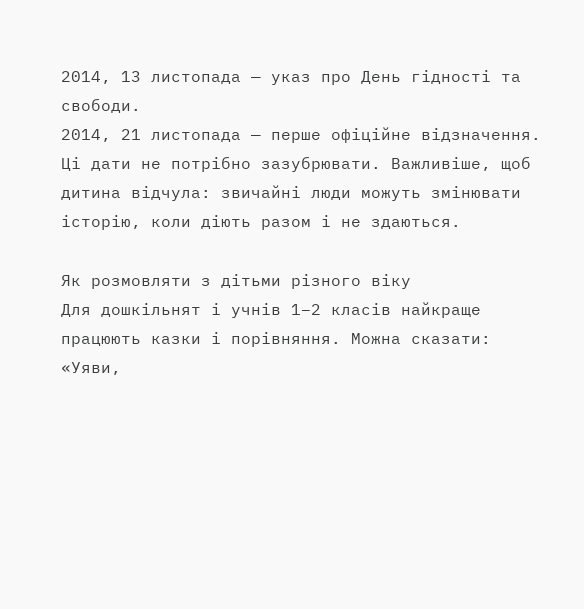2014, 13 листопада — указ про День гідності та свободи.
2014, 21 листопада — перше офіційне відзначення.
Ці дати не потрібно зазубрювати. Важливіше, щоб дитина відчула: звичайні люди можуть змінювати історію, коли діють разом і не здаються.

Як розмовляти з дітьми різного віку
Для дошкільнят і учнів 1–2 класів найкраще працюють казки і порівняння. Можна сказати: «Уяви,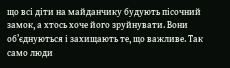що всі діти на майданчику будують пісочний замок, а хтось хоче його зруйнувати. Вони об’єднуються і захищають те, що важливе. Так само люди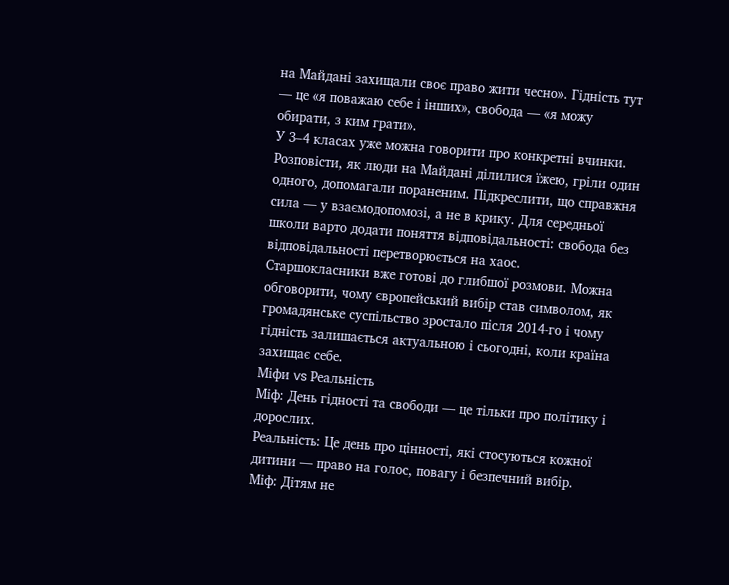на Майдані захищали своє право жити чесно». Гідність тут — це «я поважаю себе і інших», свобода — «я можу обирати, з ким грати».
У 3–4 класах уже можна говорити про конкретні вчинки. Розповісти, як люди на Майдані ділилися їжею, гріли один одного, допомагали пораненим. Підкреслити, що справжня сила — у взаємодопомозі, а не в крику. Для середньої школи варто додати поняття відповідальності: свобода без відповідальності перетворюється на хаос.
Старшокласники вже готові до глибшої розмови. Можна обговорити, чому європейський вибір став символом, як громадянське суспільство зростало після 2014-го і чому гідність залишається актуальною і сьогодні, коли країна захищає себе.
Міфи vs Реальність
Міф: День гідності та свободи — це тільки про політику і дорослих.
Реальність: Це день про цінності, які стосуються кожної дитини — право на голос, повагу і безпечний вибір.
Міф: Дітям не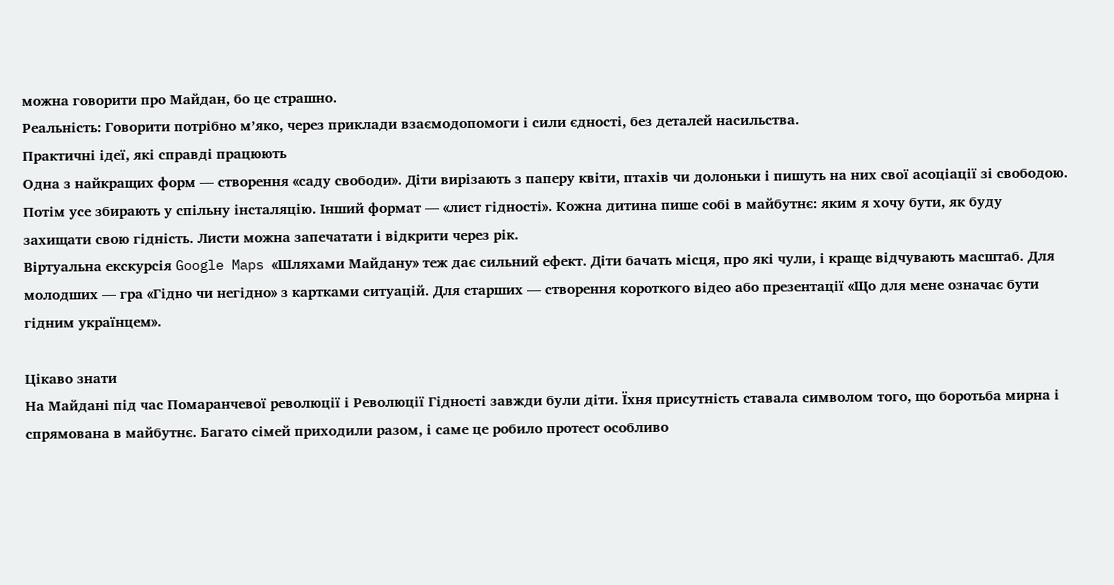можна говорити про Майдан, бо це страшно.
Реальність: Говорити потрібно м’яко, через приклади взаємодопомоги і сили єдності, без деталей насильства.
Практичні ідеї, які справді працюють
Одна з найкращих форм — створення «саду свободи». Діти вирізають з паперу квіти, птахів чи долоньки і пишуть на них свої асоціації зі свободою. Потім усе збирають у спільну інсталяцію. Інший формат — «лист гідності». Кожна дитина пише собі в майбутнє: яким я хочу бути, як буду захищати свою гідність. Листи можна запечатати і відкрити через рік.
Віртуальна екскурсія Google Maps «Шляхами Майдану» теж дає сильний ефект. Діти бачать місця, про які чули, і краще відчувають масштаб. Для молодших — гра «Гідно чи негідно» з картками ситуацій. Для старших — створення короткого відео або презентації «Що для мене означає бути гідним українцем».

Цікаво знати
На Майдані під час Помаранчевої революції і Революції Гідності завжди були діти. Їхня присутність ставала символом того, що боротьба мирна і спрямована в майбутнє. Багато сімей приходили разом, і саме це робило протест особливо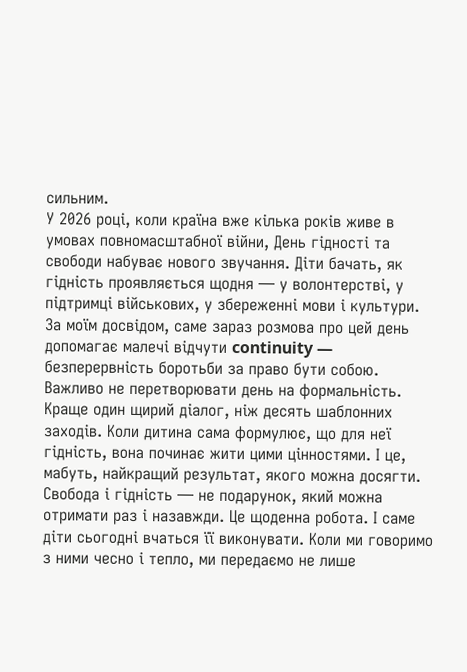сильним.
У 2026 році, коли країна вже кілька років живе в умовах повномасштабної війни, День гідності та свободи набуває нового звучання. Діти бачать, як гідність проявляється щодня — у волонтерстві, у підтримці військових, у збереженні мови і культури. За моїм досвідом, саме зараз розмова про цей день допомагає малечі відчути continuity — безперервність боротьби за право бути собою.
Важливо не перетворювати день на формальність. Краще один щирий діалог, ніж десять шаблонних заходів. Коли дитина сама формулює, що для неї гідність, вона починає жити цими цінностями. І це, мабуть, найкращий результат, якого можна досягти.
Свобода і гідність — не подарунок, який можна отримати раз і назавжди. Це щоденна робота. І саме діти сьогодні вчаться її виконувати. Коли ми говоримо з ними чесно і тепло, ми передаємо не лише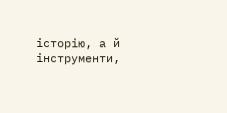історію, а й інструменти,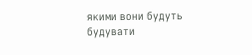якими вони будуть будувати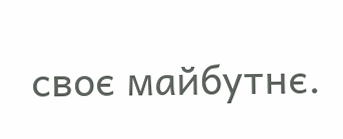своє майбутнє.